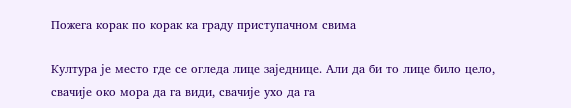Пожега корак по корак ка граду приступачном свима

Култура је место где се огледа лице заједнице. Али да би то лице било цело, свачије око мора да га види, свачије ухо да га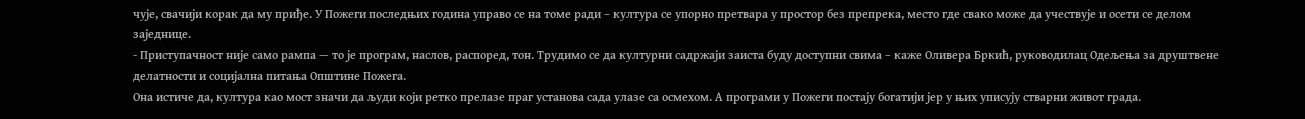чује, свачији корак да му приђе. У Пожеги последњих година управо се на томе ради – култура се упорно претвара у простор без препрека, место где свако може да учествује и осети се делом заједнице.
- Приступачност није само рампа — то је програм, наслов, распоред, тон. Трудимо се да културни садржаји заиста буду доступни свима – каже Оливера Бркић, руководилац Одељења за друштвене делатности и социјална питања Општине Пожега.
Она истиче да, култура као мост значи да људи који ретко прелазе праг установа сада улазе са осмехом. А програми у Пожеги постају богатији јер у њих уписују стварни живот града.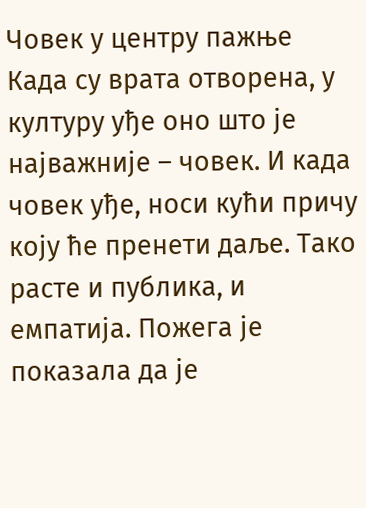Човек у центру пажње
Када су врата отворена, у културу уђе оно што је најважније – човек. И када човек уђе, носи кући причу коју ће пренети даље. Тако расте и публика, и емпатија. Пожега је показала да је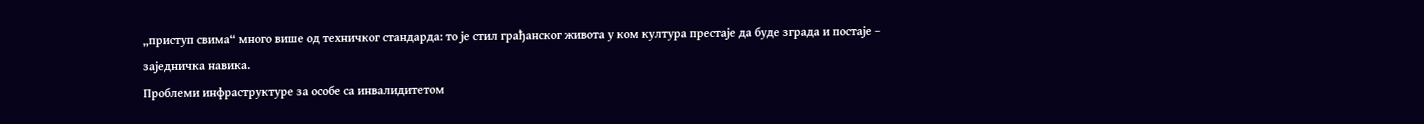„приступ свима“ много више од техничког стандарда: то је стил грађанског живота у ком култура престаје да буде зграда и постаје – заједничка навика.
Проблеми инфраструктуре за особе са инвалидитетом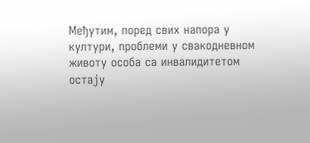Међутим, поред свих напора у култури, проблеми у свакодневном животу особа са инвалидитетом остају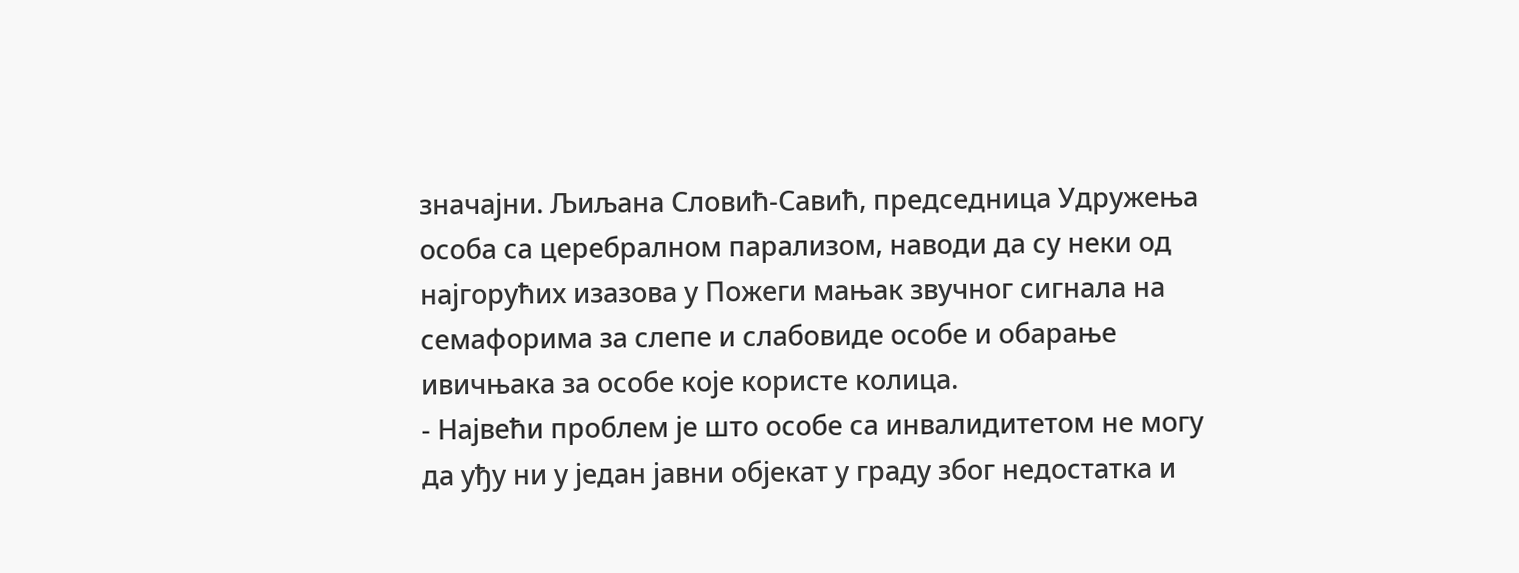значајни. Љиљана Словић-Савић, председница Удружења особа са церебралном парализом, наводи да су неки од најгорућих изазова у Пожеги мањак звучног сигнала на семафорима за слепе и слабовиде особе и обарање ивичњака за особе које користе колица.
- Највећи проблем је што особе са инвалидитетом не могу да уђу ни у један јавни објекат у граду због недостатка и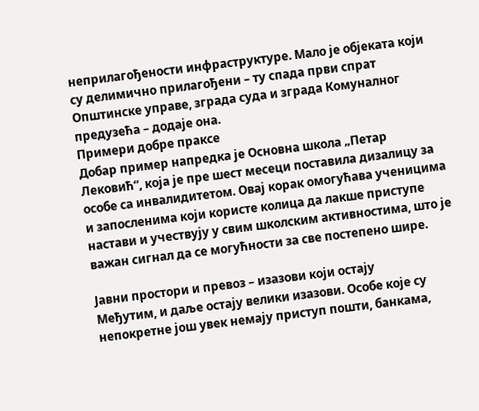неприлагођености инфраструктуре. Мало је објеката који су делимично прилагођени – ту спада први спрат Општинске управе, зграда суда и зграда Комуналног предузећа – додаје она.
Примери добре праксе
Добар пример напредка је Основна школа „Петар Лековић“, која је пре шест месеци поставила дизалицу за особе са инвалидитетом. Овај корак омогућава ученицима и запосленима који користе колица да лакше приступе настави и учествују у свим школским активностима, што је важан сигнал да се могућности за све постепено шире.

Јавни простори и превоз – изазови који остају
Међутим, и даље остају велики изазови. Особе које су непокретне још увек немају приступ пошти, банкама,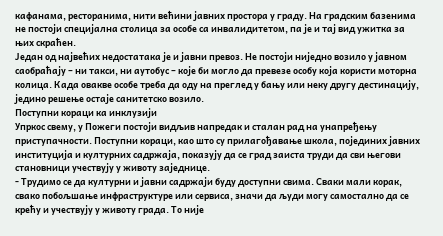кафанама, ресторанима, нити већини јавних простора у граду. На градским базенима не постоји специјална столица за особе са инвалидитетом, па је и тај вид ужитка за њих скраћен.
Један од највећих недостатака је и јавни превоз. Не постоји ниједно возило у јавном саобраћају – ни такси, ни аутобус – које би могло да превезе особу која користи моторна колица. Када овакве особе треба да оду на преглед у бању или неку другу дестинацију, једино решење остаје санитетско возило.
Поступни кораци ка инклузији
Упркос свему, у Пожеги постоји видљив напредак и сталан рад на унапређењу приступачности. Поступни кораци, као што су прилагођавање школа, појединих јавних институција и културних садржаја, показују да се град заиста труди да сви његови становници учествују у животу заједнице.
- Трудимо се да културни и јавни садржаји буду доступни свима. Сваки мали корак, свако побољшање инфраструктуре или сервиса, значи да људи могу самостално да се крећу и учествују у животу града. То није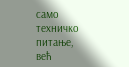само техничко питање, већ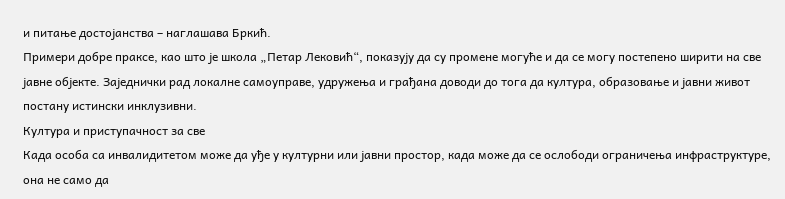и питање достојанства – наглашава Бркић.
Примери добре праксе, као што је школа „Петар Лековић“, показују да су промене могуће и да се могу постепено ширити на све јавне објекте. Заједнички рад локалне самоуправе, удружења и грађана доводи до тога да култура, образовање и јавни живот постану истински инклузивни.
Култура и приступачност за све
Када особа са инвалидитетом може да уђе у културни или јавни простор, када може да се ослободи ограничења инфраструктуре, она не само да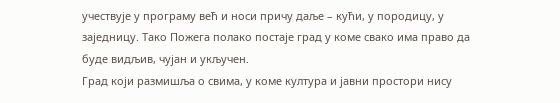учествује у програму већ и носи причу даље – кући, у породицу, у заједницу. Тако Пожега полако постаје град у коме свако има право да буде видљив, чујан и укључен.
Град који размишља о свима, у коме култура и јавни простори нису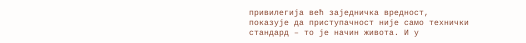привилегија већ заједничка вредност, показује да приступачност није само технички стандард – то је начин живота. И у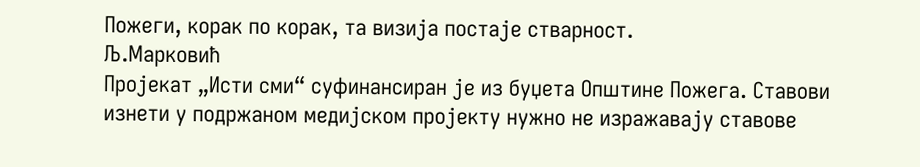Пожеги, корак по корак, та визија постаје стварност.
Љ.Марковић
Пројекат „Исти сми“ суфинансиран је из буџета Општине Пожега. Ставови изнети у подржаном медијском пројекту нужно не изражавају ставове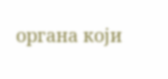органа који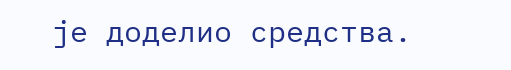је доделио средства.